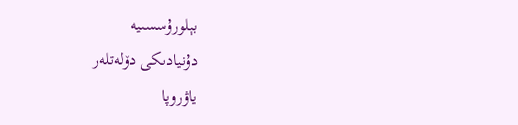بېلورۇسسىيە
دۇنيادىكى دۆلەتلەر
ياۋروپا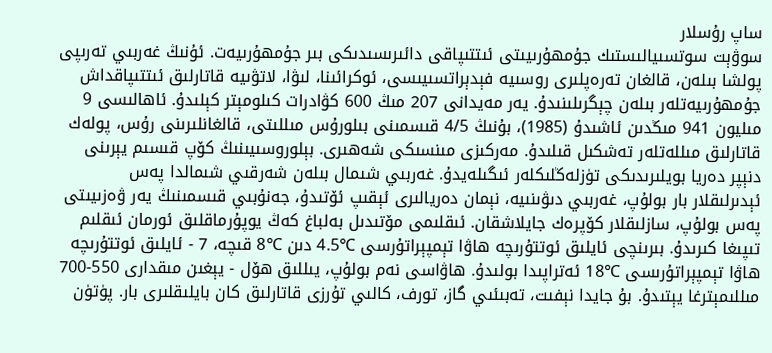ساپ رۇسلار
سوۋېت سوتسىيالىستىك جۇمھۇرىيىتى ئىتتىپاقى دائىرىسىدىكى بىر جۇمھۇرىيەت. ئۇنىڭ غەربىي تەرىپى پولشا بىلەن، قالغان تەرەپلىرى روسىيە فېدېراتسىيىسى، ئوكرائىنا، لىۋا، لاتۋىيە قاتارلىق ئىتتىپاقداش جۇمھۇرىيەتلەر بىلەن چېگرىلىنىدۇ. يەر مەيدانى 207 مىڭ 600 كۋادرات كىلومېتر كېلىدۇ. ئاھالىسى 9 مىليون 941 مىڭدىن ئاشىدۇ (1985)، بۇنىڭ 4/5 قىسمىنى بىلورۇس مىللىتى، قالغانلىرىنى رۇس، پولەك قاتارلىق مىللەتلەر تەشكىل قىلىدۇ. مەركىزى مىنسىكى شەھىرى. بېلوروسىيىنىڭ كۆپ قىسىم يېرىنى دنېپر دەريا بويلىرىدىكى تۈزلەڭلىكلەر ئىگىلەيدۇ. غەربىي شىمال بىلەن شەرقىي شىمالدا پەس ئېدىرلىقلار بار بولۇپ، غەربىي دىۋىنىيە، نېمان دەريالىرى ئېقىپ ئۆتىدۇ، جەنۇبىي قىسمىنىڭ يەر ۋەزىيىتى پەس بولۇپ، سازلىقلار كۆپرەك جايلاشقان. ئىقلىمى مۆتىدىل بەلباغ كەڭ يوپۇرماقلىق ئورمان ئىقلىم تىپىغا كىرىدۇ. بىرىنچى ئايلىق ئوتتۇرىچە ھاۋا تېمپېراتۇرسى ℃4.5 دىن ℃8 قىچە، 7 - ئايلىق ئوتتۇرىچە ھاۋا تېمپېراتۇرىسى ℃18 ئەتراپىدا بولىدۇ. ھاۋاسى نەم بولۇپ، يىللىق ھۆل - يېغىن مىقدارى 550-700 مىللىمېترغا يېتىدۇ. بۇ جايدا نېفىت، تەبىئىي گاز، تورف، كالىي تۇرزى قاتارلىق كان بايلىقلىرى بار. پۈتۈن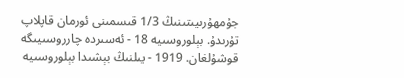جۇمھۇرىيىتىنىڭ 1/3 قىسمىنى ئورمان قاپلاپ تۇرىدۇ. بېلوروسىيە 18 - ئەسىردە چارروسىيىگە قوشۇلغان. 1919 - يىلنىڭ بېشىدا بېلوروسىيە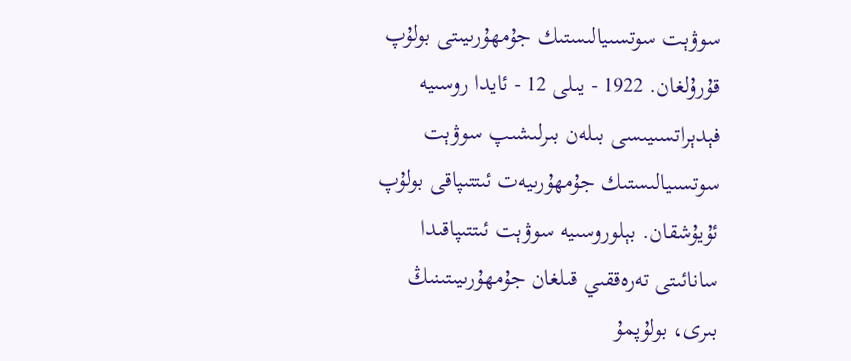سوۋېت سوتسىيالىستىك جۇمھۇرىيىتى بولۇپ قۇرۇلغان. 1922 - يىلى 12 - ئايدا روسىيە فېدېراتسىيىسى بىلەن بىرلىشىپ سوۋېت سوتسىيالىستىك جۇمھۇرىيەت ئىتتىپاقى بولۇپ ئۇيۇشقان. بېلوروسىيە سوۋېت ئىتتىپاقىدا سانائىتى تەرەققىي قىلغان جۇمھۇرىيىتىنىڭ بىرى، بولۇپمۇ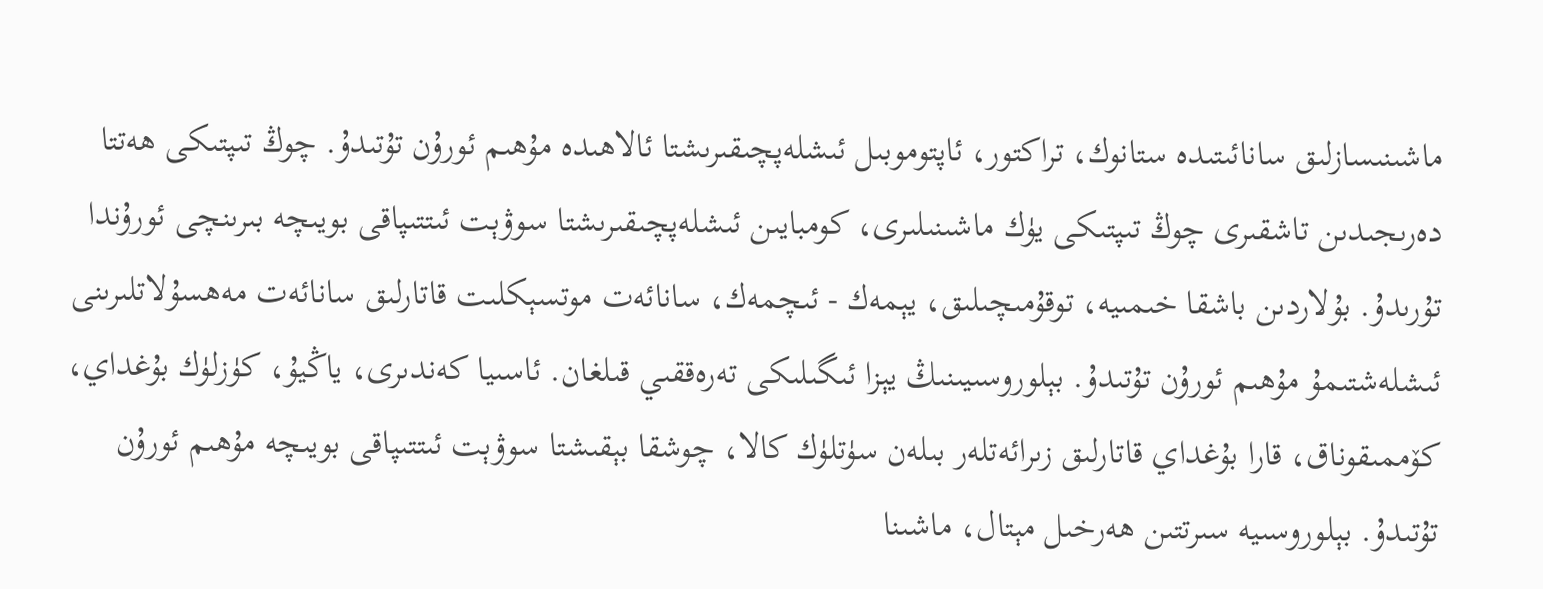ماشىنىسازلىق سانائىتىدە ستانوك، تراكتور، ئاپتوموبىل ئىشلەپچىقىرىشتا ئالاھىدە مۇھىم ئورۇن تۇتىدۇ. چوڭ تىپتىكى ھەتتا دەرىجىدىن تاشقىرى چوڭ تىپتىكى يۈك ماشىنىلىرى، كومبايىن ئىشلەپچىقىرىشتا سوۋېت ئىتتىپاقى بويىچە بىرىنچى ئورۇندا تۇرىدۇ. بۇلاردىن باشقا خىمىيە، توقۇمىچىلىق، يېمەك - ئىچمەك، سانائەت موتسېكلىت قاتارلىق سانائەت مەھسۇلاتلىرىنى ئىشلەشتىمۇ مۇھىم ئورۇن تۇتىدۇ. بېلوروسىيىنىڭ يېزا ئىگىلىكى تەرەققىي قىلغان. ئاسىيا كەندىرى، ياڭيۇ، كۈزلۈك بۇغداي، كۆممىقوناق، قارا بۇغداي قاتارلىق زىرائەتلەر بىلەن سۈتلۈك كالا، چوشقا بېقىشتا سوۋېت ئىتتىپاقى بويىچە مۇھىم ئورۇن تۇتىدۇ. بېلوروسىيە سىرتتىن ھەرخىل مېتال، ماشىنا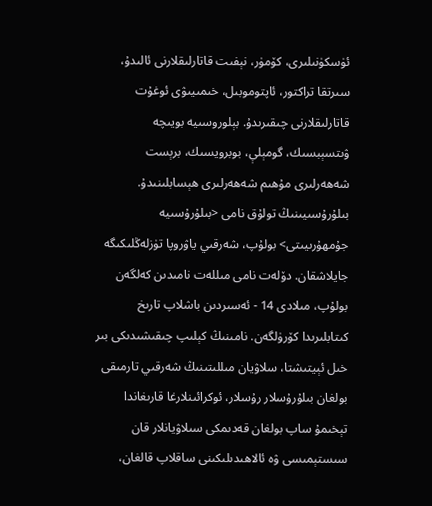ئۈسكۈنىلىرى، كۆمۈر، نېفىت قاتارلىقلارنى ئالىدۇ، سىرتقا تراكتور، ئاپتوموبىل، خىمىيىۋى ئوغۇت قاتارلىقلارنى چىقىرىدۇ. بېلوروسىيە بويىچە ۋىتسېبسىك، گومېلې، بوبرويسىك، برېست شەھەرلىرى مۇھىم شەھەرلىرى ھېسابلىنىدۇ.
بىلۇرۇسىيىنىڭ تولۇق نامى <بىلۇرۇسىيە جۇمھۇرىيىتى> بولۇپ، شەرقىي ياۋروپا تۈزلەڭلىكىگە جايلاشقان. دۆلەت نامى مىللەت نامىدىن كەلگەن بولۇپ، مىلادى 14 - ئەسىردىن باشلاپ تارىخ كىتابلىرىدا كۆرۈلگەن. نامىنىڭ كېلىپ چىقىشىدىكى بىر خىل ئېيتىشتا، سلاۋيان مىللىتىنىڭ شەرقىي تارمىقى بولغان بىلۇرۇسلار رۇسلار، ئوكرائىنلارغا قارىغاندا تېخىمۇ ساپ بولغان قەدىمكى سىلاۋيانلار قان سىستېمىسى ۋە ئالاھىدىلىكىنى ساقلاپ قالغان،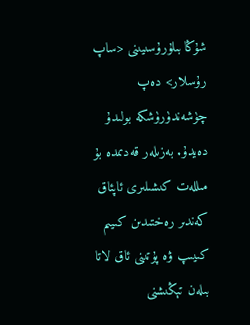شۇڭا بىلۇرۇسىيىنى <ساپ رۇسلار> دەپ چۈشەندۈرۈشكە بولىدۇ دەيدۇ. بەزىلەر قەدىمدە بۇ مىللەت كىشىلىرى ئاپئاق كەندىر رەختىدىن كىيىم كىيىپ ۋە پۇتىنى ئاق لاتا بىلەن تېڭىشنى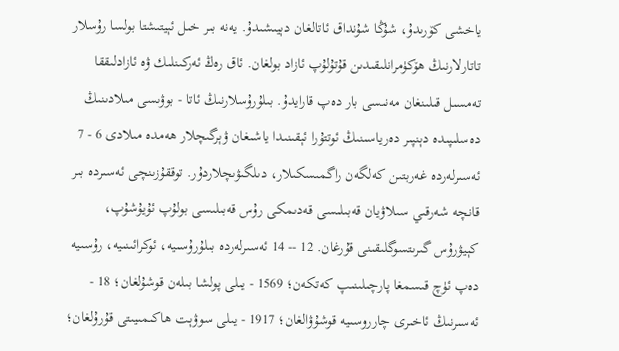ياخشى كۆرىدۇ، شۇڭا شۇنداق ئاتالغان دېيىشىدۇ. يەنە بىر خىل ئېيتىشتا بولسا رۇسلار تاتارلارنىڭ ھۆكۈمرانلىقىدىن قۇتۇلۇپ ئازاد بولغان. ئاق رەڭ ئەركىنلىك ۋە ئازادلىققا تەمسىل قىلىنغان مەنىسى بار دەپ قارايدۇ. بىلۇرۇسلارنىڭ ئاتا - بوۋىسى مىلادىنىڭ دەسلىپىدە دېنپىر دەرياسىنىڭ ئوتتۇرا ئېقىنىدا ياشىغان ۋېرگىچلار ھەمدە مىلادى 6 - 7 ئەسىرلەردە غەربتىن كەلگەن راگمىسكىلار، دىلگىۋىچلاردۇر. توققۇزىنچى ئەسىردە بىر قانچە شەرقىي سىلاۋيان قەبىلىسى قەدىمكى رۇس قەبىلىسى بولۇپ ئۇيۇشۇپ، كېيۋرۇس گىرىتسوگلىقىنى قۇرغان. 12 -- 14 ئەسىرلەردە بىلۇرۇسىيە، ئوكرائىنىيە، رۇسىيە دەپ ئۈچ قىسمغا پارچىلىنىپ كەتكەن؛ 1569 - يىلى پولشا بىلەن قوشۇلغان؛ 18 - ئەسىرنىڭ ئاخىرى چارروسىيە قوشۇۋالغان؛ 1917 - يىلى سوۋېت ھاكىمىيىتى قۇرۇلغان؛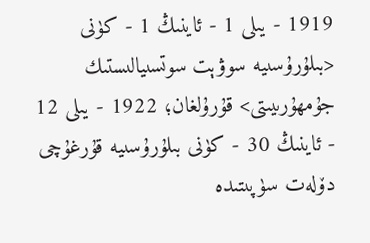1919 - يىلى 1 - ئاينىڭ 1 - كۈنى <بىلۇرۇسىيە سوۋېت سوتسىيالىستىك جۇمھۇرىيىتى> قۇرۇلغان؛ 1922 - يىلى 12 - ئاينىڭ 30 - كۈنى بىلۇرۇسىيە قۇرغۇچى دۆلەت سۈپىتىدە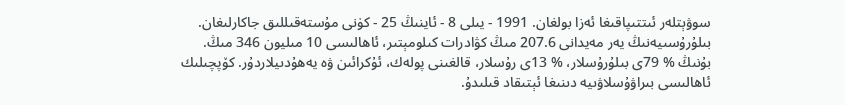سوۋېتلەر ئىتتىپاقىغا ئەزا بولغان. 1991 - يىلى 8 - ئاينىڭ 25 - كۈنى مۇستەقىللىق جاكارلىغان.
بىلۇرۇسىيەنىڭ يەر مەيدانى 207.6 مىڭ كۋادرات كىلومېتىر، ئاھالىسى 10 مىليون 346 مىڭ. بۇنىڭ % 79ى بىلۇرۇسلار، % 13ى رۇسلار، قالغىنى پولەك، ئۇكرائىن ۋە يەھۇدىيلاردۇر. كۆپچىلىك ئاھالىسى بىراۋۇسلاۋىيە دىنىغا ئېتىقاد قىلىدۇ.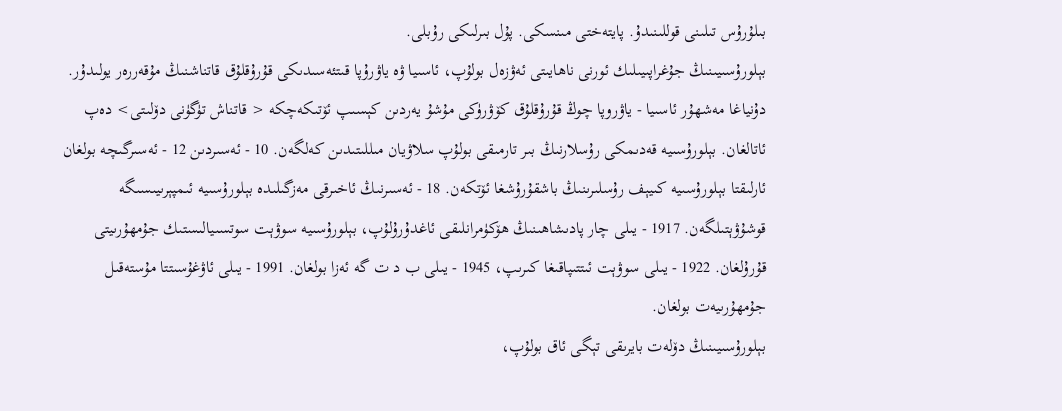بىلۇرۇس تىلىنى قوللىنىدۇ. پايتەختى مىنسكى. پۇل بىرلىكى رۇبلى.
بېلورۇسىيىنىڭ جۇغراپىيىلىك ئورنى ناھايىتى ئەۋزەل بولۇپ، ئاسىيا ۋە ياۋرۇپا قىتئەسىدىكى قۇرۇقلۇق قاتناشنىڭ مۇقەررەر يولىدۇر. دۇنياغا مەشھۇر ئاسىيا - ياۋروپا چوڭ قۇرۇقلۇق كۆۋرۈكى مۇشۇ يەردىن كېسىپ ئۆتىكەچكە < قاتناش تۈگۈنى دۆلىتى> دەپ ئاتالغان. بېلورۇسىيە قەدىمكى رۇسلارنىڭ بىر تارمىقى بولۇپ سلاۋيان مىللىتىدىن كەلگەن. 10 - ئەسىردىن 12 - ئەسىرگىچە بولغان ئارلىقتا بېلورۇسىيە كىيېف رۇسلىرىنىڭ باشقۇرۇشغا ئۆتكەن. 18 - ئەسىرنىڭ ئاخىرقى مەزگىلىدە بېلورۇسىيە ئىمپېرىيىسىگە قوشۇۋېتىلگەن. 1917 - يىلى چار پادىشاھىنىڭ ھۆكۈمرانلىقى ئاغدۇرۇلۇپ، بېلورۇسىيە سوۋېت سوتسىيالىستىك جۇمھۇرىيتى قۇرۇلغان. 1922 - يىلى سوۋېت ئىتتىپاقىغا كىرىپ، 1945 - يىلى ب د ت گە ئەزا بولغان. 1991 - يىلى ئاۋغۇسىتتا مۇستەقىل جۇمھۇرىيەت بولغان.
بېلورۇسىيىنىڭ دۆلەت بايرىقى تېگى ئاق بولۇپ،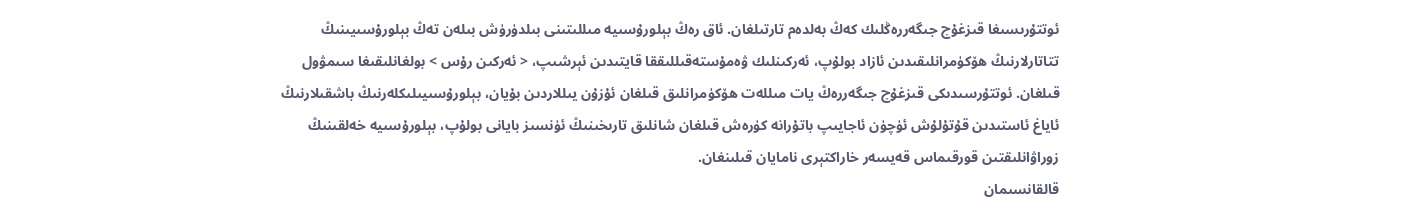ئوتتۇرىسىغا قىزغۇچ جىگەررەڭلىك كەڭ بەلدەم تارتىلغان. ئاق رەڭ بېلورۇسىيە مىللىتىنى بىلدۈرۈش بىلەن تەڭ بېلورۇسىيىنىڭ تتاتارلارنىڭ ھۆكۈمرانلىقىدىن ئازاد بولۇپ، ئەركىنلىك ۋەمۇستەقىللىققا قايتىدىن ئېرشىپ، < ئەركىن رۇس > بولغانلىقىغا سىمۋول قىلغان. ئوتتۇرسىدىكى قىزغۇچ جىگەررەڭ يات مىللەت ھۆكۈمرانلىق قىلغان ئۇزۇن يىللاردىن بۇيان، بېلورۇسىيىلىكلەرنىڭ باشقىلارنىڭ ئاياغ ئاستىدىن قۇتۇلۇش ئۈچۈن ئاجايىپ باتۇرانە كۈرەش قىلغان شانلىق تارىخىنىڭ ئۈنسىز بايانى بولۇپ، بېلورۇسىيە خەلقىنىڭ زوراۋانلىقتىن قورقىماس قەيسەر خاراكتېرى نامايان قىلىنغان.
قالقانسىمان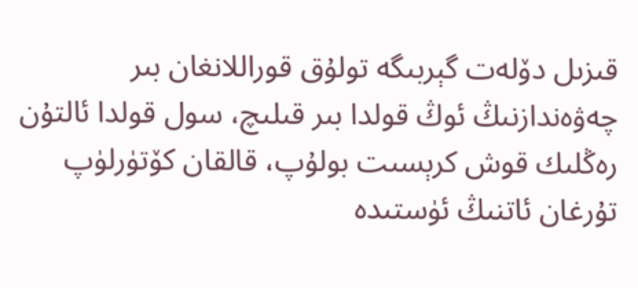قىزىل دۆلەت گېربىگە تولۇق قوراللانغان بىر چەۋەندازنىڭ ئوڭ قولدا بىر قىلىچ، سول قولدا ئالتۇن رەڭلىك قوش كرېسىت بولۇپ، قالقان كۆتۈرلۈپ تۇرغان ئاتنىڭ ئۈستىدە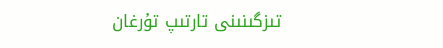تىزگىنىنى تارتىپ تۇرغان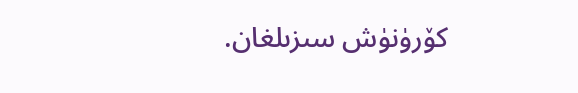كۆرۈنۈش سىزىلغان.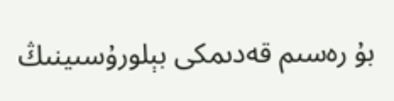بۇ رەسىم قەدىمكى بېلورۇسىينىڭ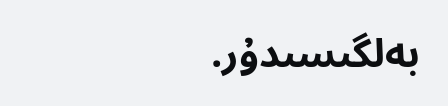بەلگىسىدۇر.